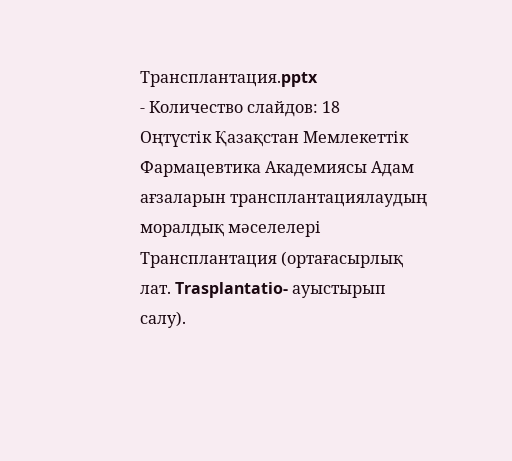Трансплантация.pptx
- Количество слайдов: 18
Оңтүстік Қазақстан Мемлекеттік Фармацевтика Академиясы Адам ағзаларын трансплантациялаудың моралдық мәселелері
Трансплантация (ортағасырлық лат. Trasplantatio- ауыстырып салу).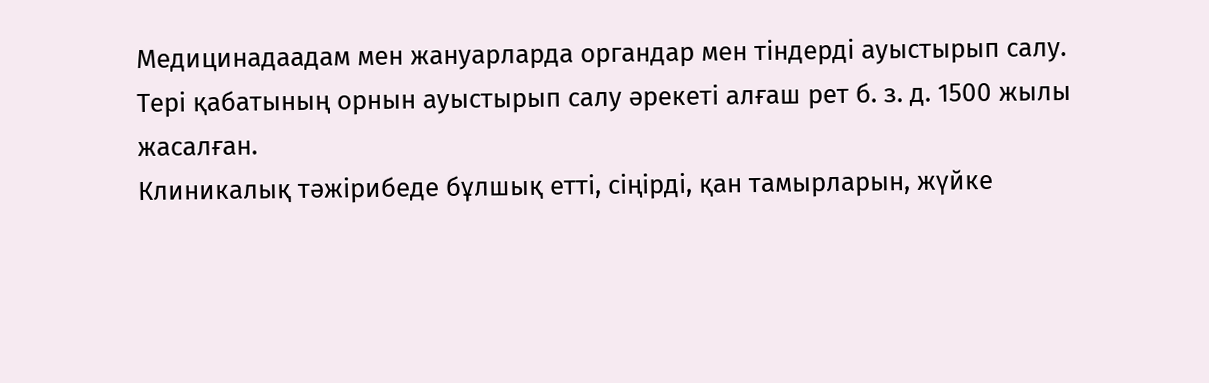Медицинадаадам мен жануарларда органдар мен тіндерді ауыстырып салу. Тері қабатының орнын ауыстырып салу әрекеті алғаш рет б. з. д. 1500 жылы жасалған.
Клиникалық тәжірибеде бұлшық етті, сіңірді, қан тамырларын, жүйке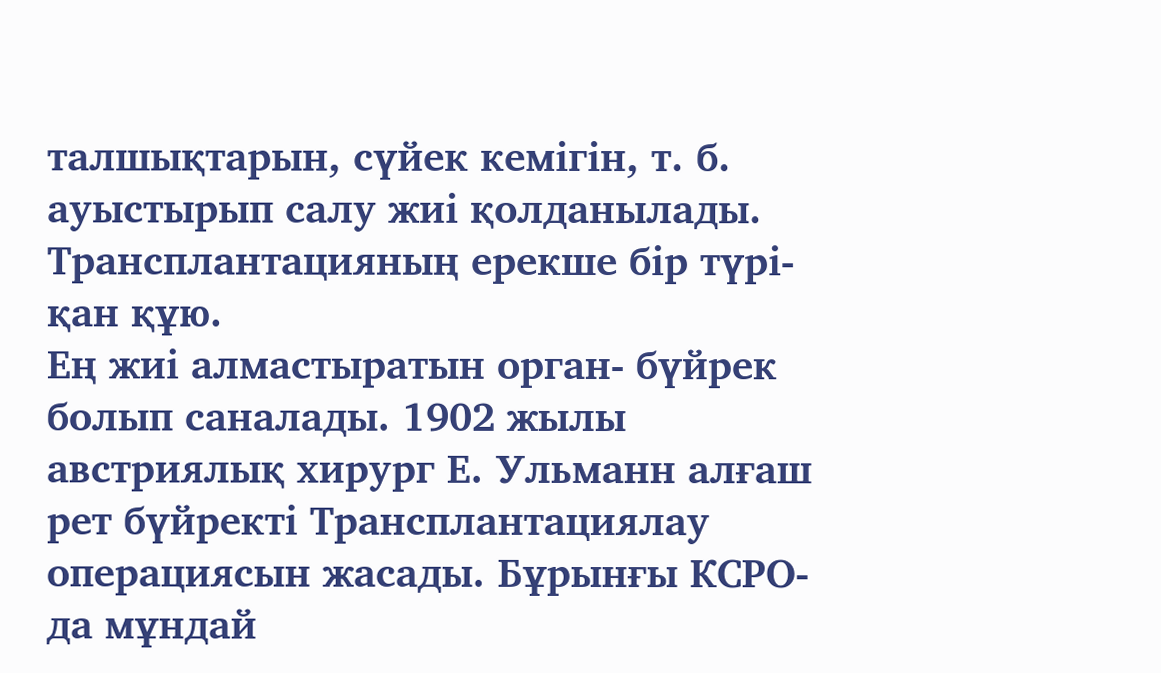талшықтарын, сүйек кемігін, т. б. ауыстырып салу жиі қолданылады. Трансплантацияның ерекше бір түрі- қан құю.
Ең жиі алмастыратын орган- бүйрек болып саналады. 1902 жылы австриялық хирург Е. Ульманн алғаш рет бүйректі Трансплантациялау операциясын жасады. Бұрынғы КСРО-да мұндай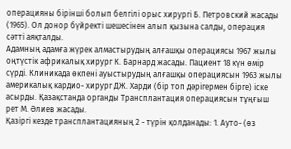операцияны бірінші болып белгілі орыс хирургі Б. Петровский жасады (1965). Ол донор бүйректі шешесінен алып қызына салды, операция сәтті аяқталды.
Адамның адамға жүрек алмастырудың алғашқы операциясы 1967 жылы оңтүстік африкалық хирург К. Барнард жасады. Пациент 18 күн өмір сүрді. Клиникада өкпені ауыстырудың алғашқы операциясын 1963 жылы америкалық кардио- хирург ДЖ. Харди (бір топ дәрігермен бірге) іске асырды. Қазақстанда органды Трансплантация операциясын тұңғыш рет М. Әлиев жасады.
Қазіргі кезде трансплантацияның 2 - түрін қолданады: 1. Ауто- (өз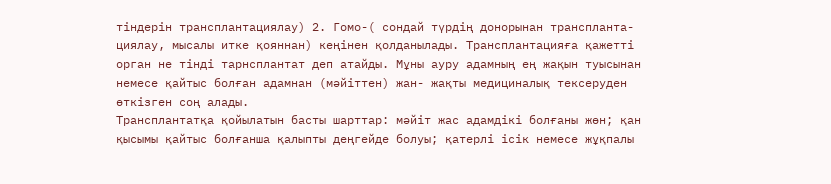тіндерін трансплантациялау) 2. Гомо-( сондай түрдің донорынан транспланта-циялау, мысалы итке қояннан) кеңінен қолданылады. Трансплантацияға қажетті орган не тінді тарнсплантат деп атайды. Мұны ауру адамның ең жақын туысынан немесе қайтыс болған адамнан (мәйіттен) жан- жақты медициналық тексеруден өткізген соң алады.
Трансплантатқа қойылатын басты шарттар: мәйіт жас адамдікі болғаны жөн; қан қысымы қайтыс болғанша қалыпты деңгейде болуы; қатерлі ісік немесе жұқпалы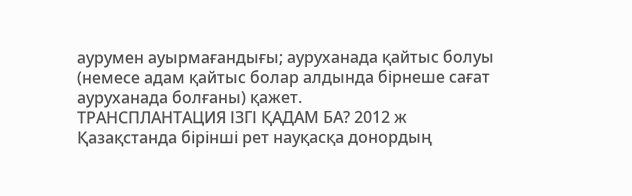аурумен ауырмағандығы; ауруханада қайтыс болуы (немесе адам қайтыс болар алдында бірнеше сағат ауруханада болғаны) қажет.
ТРАНСПЛАНТАЦИЯ ІЗГІ ҚАДАМ БА? 2012 ж Қазақстанда бірінші рет науқасқа донордың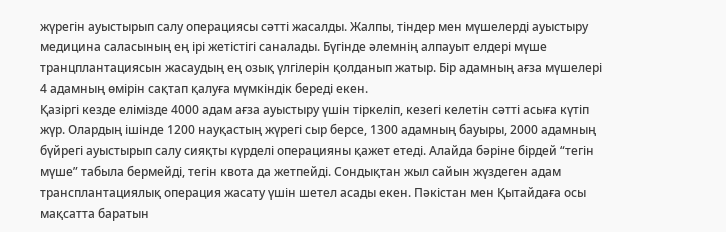жүрегін ауыстырып салу операциясы сәтті жасалды. Жалпы, тіндер мен мүшелерді ауыстыру медицина саласының ең ірі жетістігі саналады. Бүгінде әлемнің алпауыт елдері мүше транцплантациясын жасаудың ең озық үлгілерін қолданып жатыр. Бір адамның ағза мүшелері 4 адамның өмірін сақтап қалуға мүмкіндік береді екен.
Қазіргі кезде елімізде 4000 адам ағза ауыстыру үшін тіркеліп, кезегі келетін сәтті асыға күтіп жүр. Олардың ішінде 1200 науқастың жүрегі сыр берсе, 1300 адамның бауыры, 2000 адамның бүйрегі ауыстырып салу сияқты күрделі операцияны қажет етеді. Алайда бәріне бірдей “тегін мүше” табыла бермейді, тегін квота да жетпейді. Сондықтан жыл сайын жүздеген адам трансплантациялық операция жасату үшін шетел асады екен. Пәкістан мен Қытайдаға осы мақсатта баратын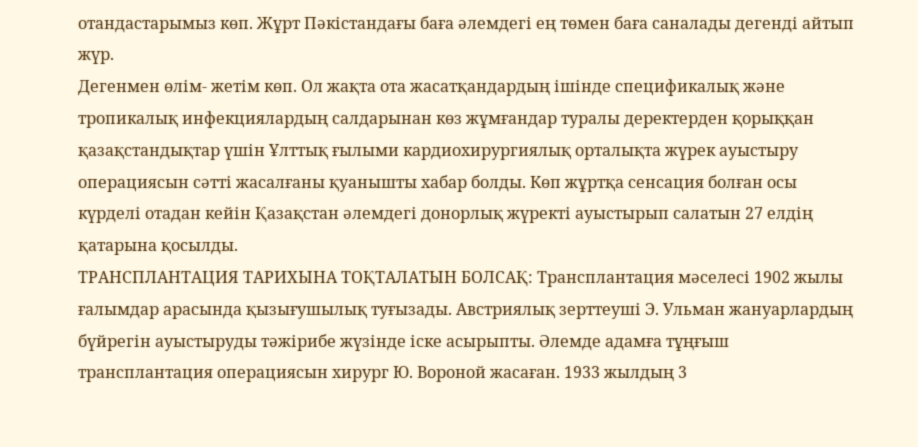отандастарымыз көп. Жұрт Пәкістандағы баға әлемдегі ең төмен баға саналады дегенді айтып жүр.
Дегенмен өлім- жетім көп. Ол жақта ота жасатқандардың ішінде спецификалық және тропикалық инфекциялардың салдарынан көз жұмғандар туралы деректерден қорыққан қазақстандықтар үшін Ұлттық ғылыми кардиохирургиялық орталықта жүрек ауыстыру операциясын сәтті жасалғаны қуанышты хабар болды. Көп жұртқа сенсация болған осы күрделі отадан кейін Қазақстан әлемдегі донорлық жүректі ауыстырып салатын 27 елдің қатарына қосылды.
ТРАНСПЛАНТАЦИЯ ТАРИХЫНА ТОҚТАЛАТЫН БОЛСАҚ: Трансплантация мәселесі 1902 жылы ғалымдар арасында қызығушылық туғызады. Австриялық зерттеуші Э. Ульман жануарлардың бүйрегін ауыстыруды тәжірибе жүзінде іске асырыпты. Әлемде адамға тұңғыш трансплантация операциясын хирург Ю. Вороной жасаған. 1933 жылдың 3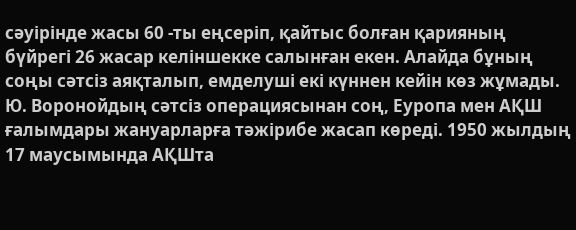сәуірінде жасы 60 -ты еңсеріп, қайтыс болған қарияның бүйрегі 26 жасар келіншекке салынған екен. Алайда бұның соңы сәтсіз аяқталып, емделуші екі күннен кейін көз жұмады.
Ю. Воронойдың сәтсіз операциясынан соң, Еуропа мен АҚШ ғалымдары жануарларға тәжірибе жасап көреді. 1950 жылдың 17 маусымында АҚШта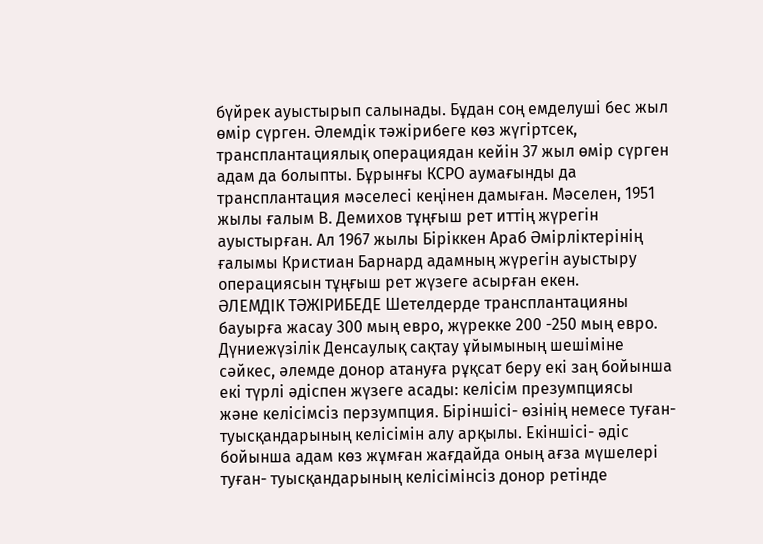бүйрек ауыстырып салынады. Бұдан соң емделуші бес жыл өмір сүрген. Әлемдік тәжірибеге көз жүгіртсек, трансплантациялық операциядан кейін 37 жыл өмір сүрген адам да болыпты. Бұрынғы КСРО аумағынды да трансплантация мәселесі кеңінен дамыған. Мәселен, 1951 жылы ғалым В. Демихов тұңғыш рет иттің жүрегін ауыстырған. Ал 1967 жылы Біріккен Араб Әмірліктерінің ғалымы Кристиан Барнард адамның жүрегін ауыстыру операциясын тұңғыш рет жүзеге асырған екен.
ӘЛЕМДІК ТӘЖІРИБЕДЕ Шетелдерде трансплантацияны бауырға жасау 300 мың евро, жүрекке 200 -250 мың евро. Дүниежүзілік Денсаулық сақтау ұйымының шешіміне сәйкес, әлемде донор атануға рұқсат беру екі заң бойынша екі түрлі әдіспен жүзеге асады: келісім презумпциясы және келісімсіз перзумпция. Біріншісі- өзінің немесе туған- туысқандарының келісімін алу арқылы. Екіншісі- әдіс бойынша адам көз жұмған жағдайда оның ағза мүшелері туған- туысқандарының келісімінсіз донор ретінде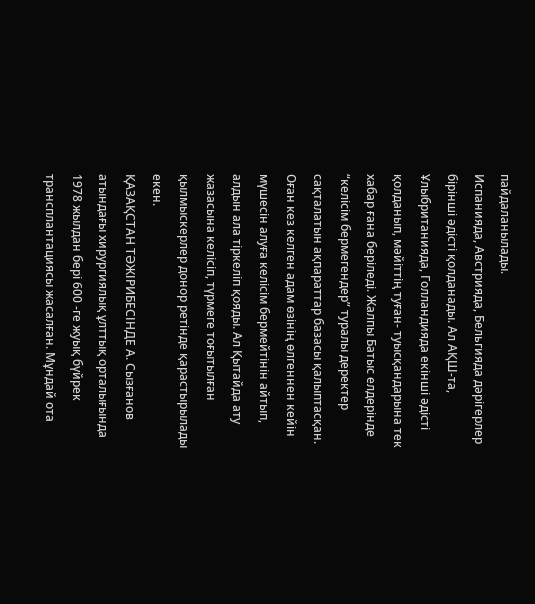пайдаланылады.
Испанияда, Австрияда, Бельгияда дәрігерлер бірінші әдісті қолданады. Ал АҚШ-та, Ұлыбританияда, Голландияда екінші әдісті қолданып, мәйіттің туған- туысқандарына тек хабар ғана беріледі. Жалпы Батыс елдерінде “келісім бермегендер” туралы деректер сақталатын ақпараттар базасы қалыптасқан. Оған кез келген адам өзінің өлгеннен кейін мүшесін алуға келісім бермейтінін айтып, алдын ала тіркеліп қояды. Ал Қытайда ату жазасына келісіп, түрмеге тоғытылған қылмыскерлер донор ретінде қарастырылады екен.
ҚАЗАҚСТАН ТӘЖІРИБЕСІНДЕ А. Сызғанов атындағы хирургиялық ұлттық орталығында 1978 жылдан бері 600 -ге жуық бүйрек трансплантациясы жасалған. Мұндай ота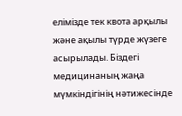елімізде тек квота арқылы және ақылы түрде жүзеге асырылады. Біздегі медицинаның жаңа мүмкіндігінің нәтижесінде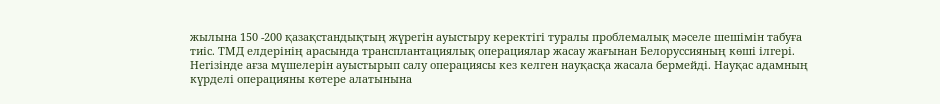жылына 150 -200 қазақстандықтың жүрегін ауыстыру керектігі туралы проблемалық мәселе шешімін табуға тиіс. ТМД елдерінің арасында трансплантациялық операциялар жасау жағынан Белоруссияның көші ілгері.
Негізінде ағза мүшелерін ауыстырып салу операциясы кез келген науқасқа жасала бермейді. Науқас адамның күрделі операцияны көтере алатынына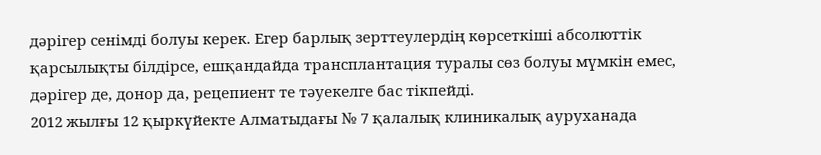дәрігер сенімді болуы керек. Егер барлық зерттеулердің көрсеткіші абсолюттік қарсылықты білдірсе, ешқандайда трансплантация туралы сөз болуы мүмкін емес, дәрігер де, донор да, рецепиент те тәуекелге бас тікпейді.
2012 жылғы 12 қыркүйекте Алматыдағы № 7 қалалық клиникалық ауруханада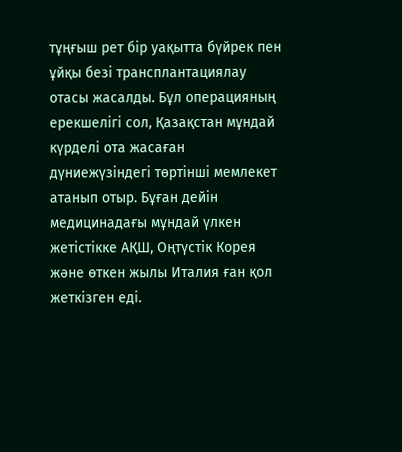тұңғыш рет бір уақытта бүйрек пен ұйқы безі трансплантациялау отасы жасалды. Бұл операцияның ерекшелігі сол, Қазақстан мұндай күрделі ота жасаған дүниежүзіндегі төртінші мемлекет атанып отыр. Бұған дейін медицинадағы мұндай үлкен жетістікке АҚШ, Оңтүстік Корея және өткен жылы Италия ған қол жеткізген еді.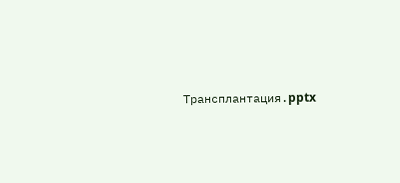Трансплантация.pptx